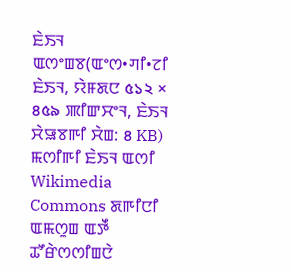ꯐꯥꯏꯜ ꯑꯁꯦꯡꯕ(ꯑꯦꯁ•ꯚꯤ•ꯖꯤ ꯐꯥꯏꯜ, ꯌꯥꯝꯗꯅ ৫১২ × ৪৫৯ ꯄꯤꯛꯆꯦꯜ, ꯐꯥꯏꯜ ꯆꯥꯎꯕꯒꯤ ꯆꯥꯡ: ৪ KB)
ꯃꯁꯤꯒꯤ ꯐꯥꯏꯜ ꯑꯁꯤ Wikimedia Commons ꯗꯒꯤꯅꯤ ꯑꯃꯁꯨꯡ ꯑꯇꯩ ꯊꯧꯔꯥꯁꯁꯤꯡꯅꯥ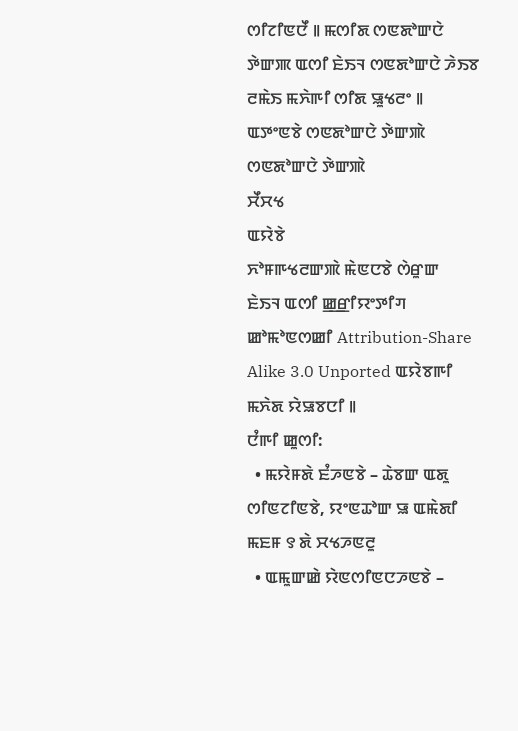ꯁꯤꯖꯤꯟꯅꯩ ꯫ ꯃꯁꯤꯗ ꯁꯟꯗꯣꯛꯅꯥ ꯇꯥꯛꯄ ꯑꯁꯤ ꯐꯥꯏꯜ ꯁꯟꯗꯣꯛꯅꯥ ꯍꯥꯏꯕ ꯂꯃꯥꯏ ꯃꯈꯥꯒꯤ ꯁꯤꯗ ꯎꯨꯠꯂꯦ ꯫
ꯑꯇꯦꯟꯕꯥ ꯁꯟꯗꯣꯛꯅꯥ ꯇꯥꯛꯄꯥ
ꯁꯟꯗꯣꯛꯅꯥ ꯇꯥꯛꯄꯥ
ꯆꯩꯆꯠ
ꯑꯌꯥꯕꯥ
ꯈꯣꯝꯒꯠꯂꯛꯄꯥ ꯃꯥꯟꯅꯕꯥ ꯁꯥꯔꯨꯛ
ꯐꯥꯏꯜ ꯑꯁꯤ ꯀ꯭ꯔꯤꯌꯦꯇꯤꯚ ꯀꯣꯃꯣꯟꯁꯀꯤ Attribution-Share Alike 3.0 Unported ꯑꯌꯥꯕꯒꯤ ꯃꯈꯥꯗ ꯌꯥꯎꯕꯅꯤ ꯫
ꯅꯪꯒꯤ ꯀꯨꯁꯤ:
  • ꯃꯌꯥꯝꯗꯥ ꯐꯪꯍꯟꯕꯥ – ꯊꯥꯕꯛ ꯑꯗꯨ ꯁꯤꯟꯖꯤꯟꯕꯥ, ꯌꯦꯟꯊꯣꯛ ꯎ ꯑꯃꯥꯗꯤ ꯃꯐꯝ ꯱ ꯗꯥ ꯆꯠꯍꯟꯂꯨ
  • ꯑꯃꯨꯛꯀꯥ ꯌꯥꯟꯁꯤꯟꯅꯍꯟꯕꯥ –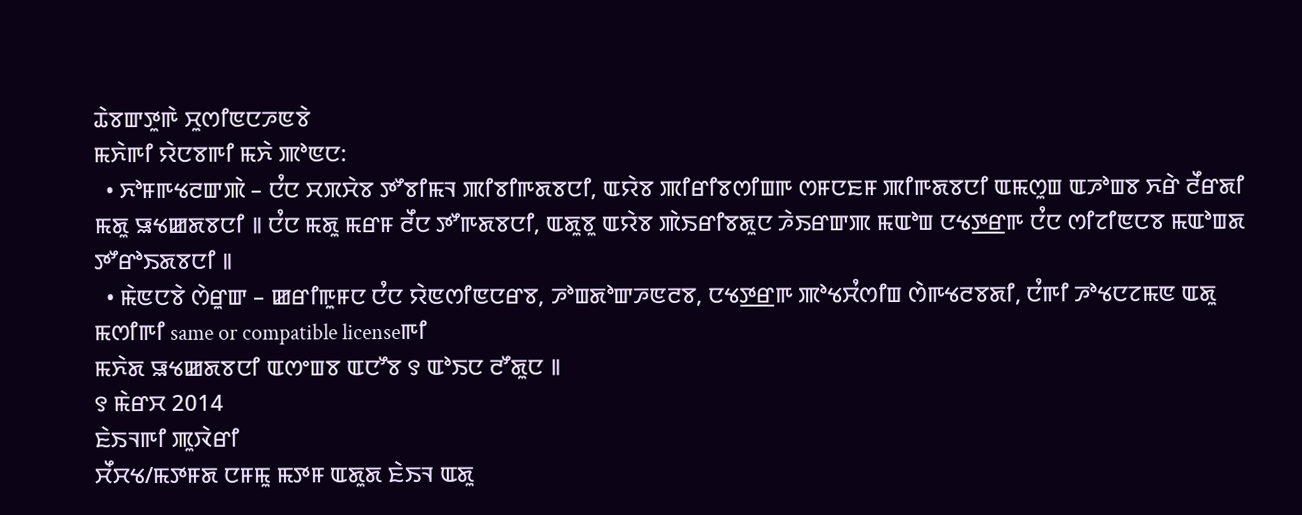ꯊꯥꯕꯛꯇꯨꯒꯥ ꯆꯨꯁꯤꯟꯅꯍꯟꯕꯥ
ꯃꯈꯥꯒꯤ ꯌꯥꯅꯕꯒꯤ ꯃꯈꯥ ꯄꯣꯟꯅ:
  • ꯈꯣꯝꯒꯠꯂꯛꯄꯥ – ꯅꯪꯅ ꯆꯞꯆꯥꯕ ꯇꯧꯕꯤꯃꯜ ꯄꯤꯕꯤꯒꯗꯕꯅꯤ, ꯑꯌꯥꯕ ꯄꯤꯔꯤꯕꯁꯤꯡꯒ ꯁꯝꯅꯐꯝ ꯄꯤꯒꯗꯕꯅꯤ ꯑꯃꯁꯨꯡ ꯑꯍꯣꯡꯕ ꯈꯔꯥ ꯂꯩꯔꯗꯤ ꯃꯗꯨ ꯎꯠꯀꯗꯕꯅꯤ ꯫ ꯅꯪꯅ ꯃꯗꯨ ꯃꯔꯝ ꯂꯩꯅ ꯇꯧꯒꯗꯕꯅꯤ, ꯑꯗꯨꯕꯨ ꯑꯌꯥꯕ ꯄꯥꯏꯔꯤꯕꯗꯨꯅ ꯍꯥꯏꯔꯛꯄ ꯃꯑꯣꯡ ꯅꯠꯇ꯭ꯔꯒ ꯅꯪꯅ ꯁꯤꯖꯤꯟꯅꯕ ꯃꯑꯣꯡꯗ ꯇꯧꯔꯣꯏꯗꯕꯅꯤ ꯫
  • ꯃꯥꯟꯅꯕꯥ ꯁꯥꯔꯨꯛ – ꯀꯔꯤꯒꯨꯝꯅ ꯅꯪꯅ ꯌꯥꯟꯁꯤꯟꯅꯔꯕ, ꯍꯣꯡꯗꯣꯛꯍꯟꯂꯕ, ꯅꯠꯇ꯭ꯔꯒ ꯄꯣꯠꯆꯪꯁꯤꯡ ꯁꯥꯒꯠꯂꯕꯗꯤ, ꯅꯪꯒꯤ ꯍꯣꯠꯅꯖꯃꯟ ꯑꯗꯨ ꯃꯁꯤꯒꯤ same or compatible licenseꯒꯤ
ꯃꯈꯥꯗ ꯎꯠꯀꯗꯕꯅꯤ ꯑꯁꯦꯡꯕ ꯑꯅꯧꯕ ꯱ ꯑꯣꯏꯅ ꯂꯧꯗꯨꯅ ꯫
꯱ ꯃꯥꯔꯆ 2014
ꯐꯥꯏꯜꯒꯤ ꯄꯨꯋꯥꯔꯤ
ꯆꯩꯆꯠ/ꯃꯇꯝꯗ ꯅꯝꯃꯨ ꯃꯇꯝ ꯑꯗꯨꯗ ꯐꯥꯏꯜ ꯑꯗꯨ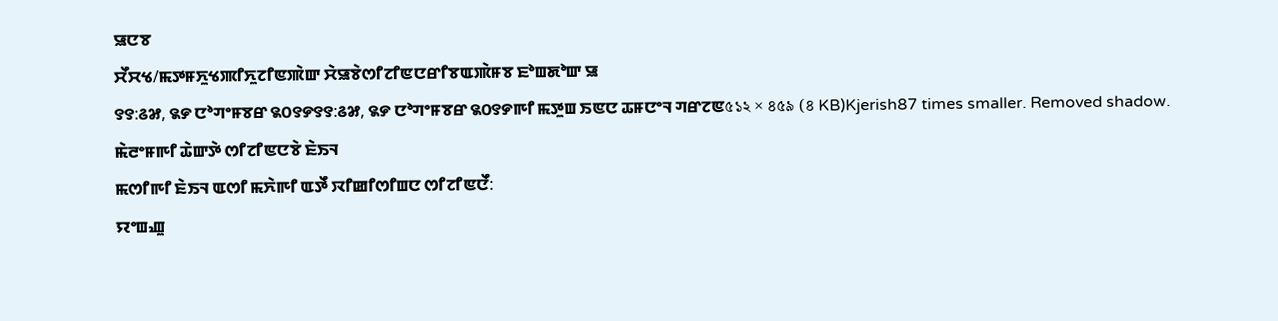ꯎꯅꯕ
ꯆꯩꯆꯠ/ꯃꯇꯝꯈꯨꯠꯄꯤꯈꯨꯖꯤꯟꯄꯥꯛ ꯆꯥꯎꯕꯥꯁꯤꯖꯤꯟꯅꯔꯤꯕꯑꯄꯥꯝꯕ ꯐꯣꯡꯗꯣꯛ ꯎ
꯱꯱:꯴꯷, ꯲꯸ ꯅꯣꯚꯦꯝꯕꯔ ꯲꯰꯱꯸꯱꯱:꯴꯷, ꯲꯸ ꯅꯣꯚꯦꯝꯕꯔ ꯲꯰꯱꯸ꯒꯤ ꯃꯇꯨꯡ ꯏꯟꯅ ꯊꯝꯅꯦꯜ ꯚꯔꯖꯟ৫১২ × ৪৫৯ (৪ KB)Kjerish87 times smaller. Removed shadow.
ꯃꯥꯂꯦꯝꯒꯤ ꯊꯥꯛꯇꯥ ꯁꯤꯖꯤꯟꯅꯕꯥ ꯐꯥꯏꯜ
ꯃꯁꯤꯒꯤ ꯐꯥꯏꯜ ꯑꯁꯤ ꯃꯈꯥꯒꯤ ꯑꯇꯩ ꯋꯤꯀꯤꯁꯤꯡꯅ ꯁꯤꯖꯤꯟꯅꯩ:
ꯌꯦꯡꯉꯨ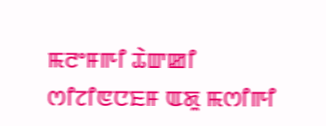ꯃꯂꯦꯝꯒꯤ ꯊꯥꯛꯀꯤ ꯁꯤꯖꯤꯟꯅꯐꯝ ꯑꯗꯨ ꯃꯁꯤꯒꯤ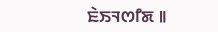ꯐꯥꯏꯜꯁꯤꯗ ꯫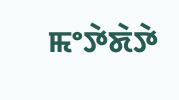ꯃꯦꯇꯥꯗꯥꯇꯥ